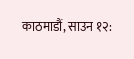काठमाडौं, साउन १२: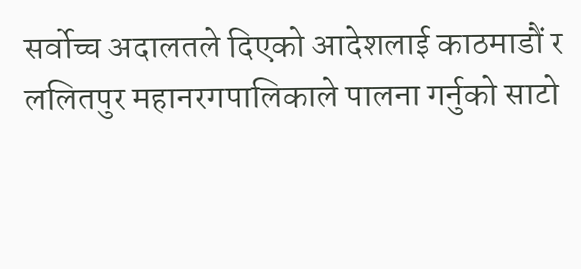सर्वोच्च अदालतले दिएको आदेशलाई काठमाडौं र ललितपुर महानरगपालिकाले पालना गर्नुको साटो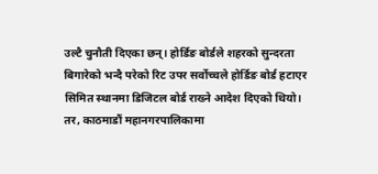उल्टै चुनौती दिएका छन्। होर्डिङ बोर्डले शहरको सुन्दरता बिगारेको भन्दै परेको रिट उपर सर्वोच्चले होर्डिङ बोर्ड हटाएर सिमित स्थानमा डिजिटल बोर्ड राख्ने आदेश दिएको थियो।
तर, काठमाडौं महानगरपालिकामा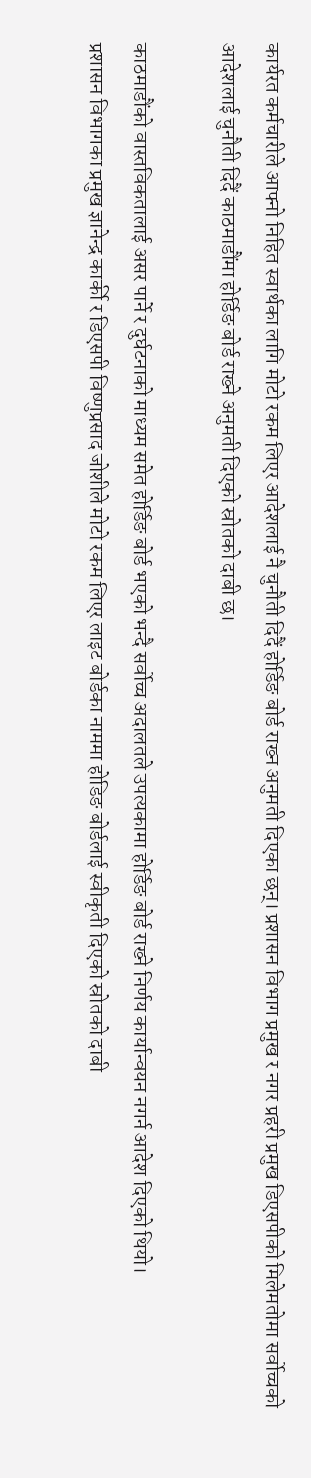कार्यरत कर्मचारीले आफ्नो निहित स्वार्थका लागि मोटो रकम लिएर आदेशलाई नै चुनौती दिदैं होर्डिङ बोर्ड राख्न अनुमती दिएका छन्। प्रशासन विभाग प्रमुख र नगर प्रहरी प्रमुख डिएसपीको मिलेमतोमा सर्वोच्चको आदेशलाई चुनौती दिदैं काठमाडौंमा होर्डिङ बोर्ड राख्ने अनुमती दिएको स्रोतको दाबी छ।

काठमाडौंको वास्तविकतालाई असर पार्ने र दुर्घटनाको माध्यम समेत होर्डिङ बोर्ड भएको भन्दै सर्वोच्च अदालतले उपत्यकामा होर्डिङ बोर्ड राख्ने निर्णय कार्यान्वयन नगर्न आदेश दिएको थियो।
प्रशासन विभागका प्रमुख ज्ञानेन्द्र कार्की र डिएसपी विष्णुप्रसाद जोशीले मोटो रकम लिएर लाइट बोर्डका नाममा होडिङ बोर्डलाई स्वीकृती दिएको स्रोतको दाबी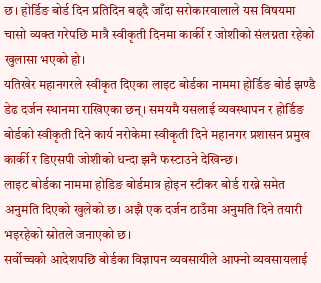छ। होर्डिङ बोर्ड दिन प्रतिदिन बढ्दै जाँदा सरोकारवालाले यस विषयमा चासो व्यक्त गरेपछि मात्रै स्वीकृती दिनमा कार्की र जोशीको संलग्नता रहेको खुलासा भएको हो।
यतिखेर महानगरले स्वीकृत दिएका लाइट बोर्डका नाममा होर्डिङ बोर्ड झण्डै डेढ दर्जन स्थानमा राखिएका छन्। समयमै यसलाई व्यवस्थापन र होर्डिङ बोर्डको स्वीकृती दिने कार्य नरोकेमा स्वीकृती दिने महानगर प्रशासन प्रमुख कार्की र डिएसपी जोशीको धन्दा झनै फस्टाउने देखिन्छ।
लाइट बोर्डका नाममा होडिङ बोर्डमात्र होइन स्टीकर बोर्ड राख्ने समेत अनुमति दिएको खुलेको छ। अझै एक दर्जन ठाउँमा अनुमति दिने तयारी भइरहेको स्रोतले जनाएको छ।
सर्वोच्चको आदेशपछि बोर्डका विज्ञापन व्यवसायीले आफ्नो व्यवसायलाई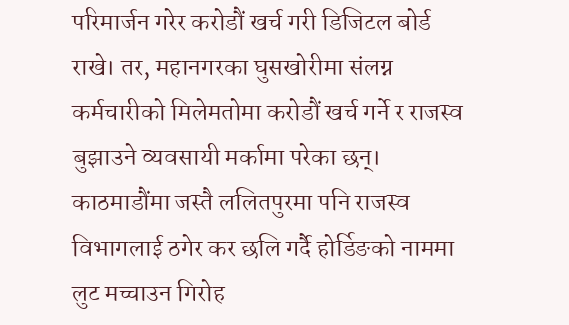परिमार्जन गरेर करोडौं खर्च गरी डिजिटल बोर्ड राखे। तर, महानगरका घुसखोरीमा संलग्न कर्मचारीको मिलेमतोमा करोडौं खर्च गर्ने र राजस्व बुझाउने व्यवसायी मर्कामा परेका छन्।
काठमाडौंमा जस्तै ललितपुरमा पनि राजस्व विभागलाई ठगेर कर छलि गर्दै होर्डिङको नाममा लुट मच्चाउन गिरोह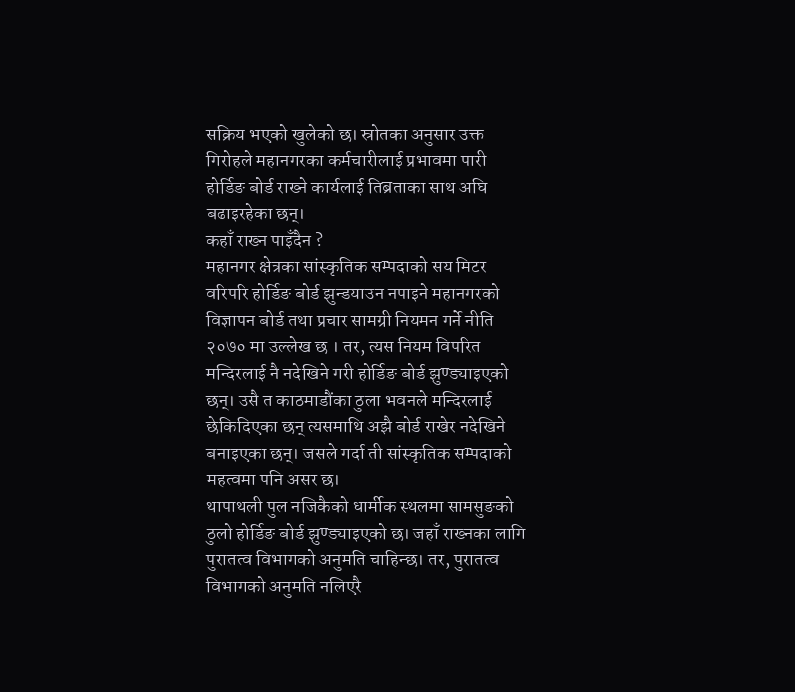सक्रिय भएको खुलेको छ। स्रोतका अनुसार उक्त गिरोहले महानगरका कर्मचारीलाई प्रभावमा पारी होर्डिङ बोर्ड राख्ने कार्यलाई तिब्रताका साथ अघि बढाइरहेका छन्।
कहाँ राख्न पाइँदैन ?
महानगर क्षेत्रका सांस्कृतिक सम्पदाको सय मिटर वरिपरि होर्डिङ बोर्ड झुन्डयाउन नपाइने महानगरको विज्ञापन बोर्ड तथा प्रचार सामग्री नियमन गर्ने नीति २०७० मा उल्लेख छ । तर, त्यस नियम विपरित मन्दिरलाई नै नदेखिने गरी होर्डिङ बोर्ड झुण्ड्याइएको छन्। उसै त काठमाडौंका ठुला भवनले मन्दिरलाई छेकिदिएका छन् त्यसमाथि अझै बोर्ड राखेर नदेखिने बनाइएका छन्। जसले गर्दा ती सांस्कृतिक सम्पदाको महत्वमा पनि असर छ।
थापाथली पुल नजिकैको धार्मीक स्थलमा सामसुङको ठुलो होर्डिङ बोर्ड झुण्ड्याइएको छ। जहाँ राख्नका लागि पुरातत्व विभागको अनुमति चाहिन्छ। तर, पुरातत्व विभागको अनुमति नलिएरै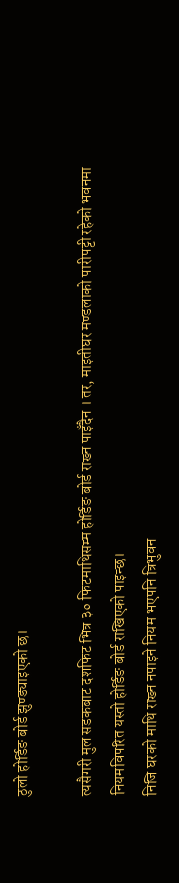ठुलो होर्डिङ बोर्ड झुण्ड्याइएको छ।

त्यसैगरी मुल सडकबाट दशफिट भित्र ३० फिटमाथिसम्म होर्डिङ बोर्ड राख्न पाइँदैन । तर, माइतीघर मण्डलाको पारीपट्टी रहेको भवनमा नियमविपरित यस्तो होर्डिङ बोर्ड राखिएको पाइन्छ।
निजि घरको माथि राख्न नपाइने नियम भएपनि त्रिभुवन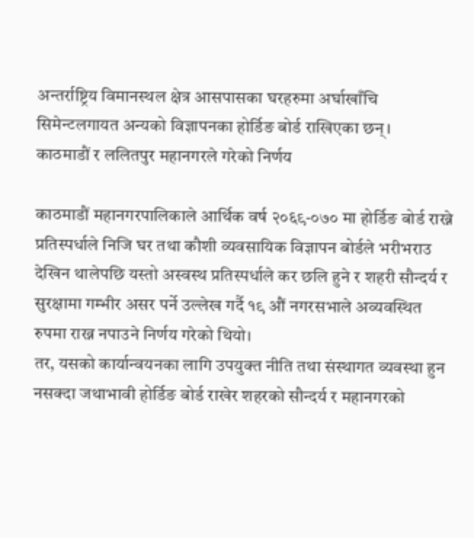अन्तर्राष्ट्रिय विमानस्थल क्षेत्र आसपासका घरहरुमा अर्घाखाँचि सिमेन्टलगायत अन्यको विज्ञापनका होर्डिङ बोर्ड राखिएका छन्।
काठमाडौं र ललितपुर महानगरले गरेको निर्णय

काठमाडौं महानगरपालिकाले आर्थिक वर्ष २०६९-०७० मा होर्डिङ बोर्ड राख्ने प्रतिस्पर्धाले निजि घर तथा कौशी व्यवसायिक विज्ञापन बोर्डले भरीभराउ देखिन थालेपछि यस्तो अस्वस्थ प्रतिस्पर्धाले कर छलि हुने र शहरी सौन्दर्य र सुरक्षामा गम्भीर असर पर्ने उल्लेख गर्दै १९ औं नगरसभाले अव्यवस्थित रुपमा राख्न नपाउने निर्णय गरेको थियो।
तर, यसको कार्यान्वयनका लागि उपयुक्त नीति तथा संस्थागत व्यवस्था हुन नसक्दा जथाभावी होर्डिङ बोर्ड राखेर शहरको सौन्दर्य र महानगरको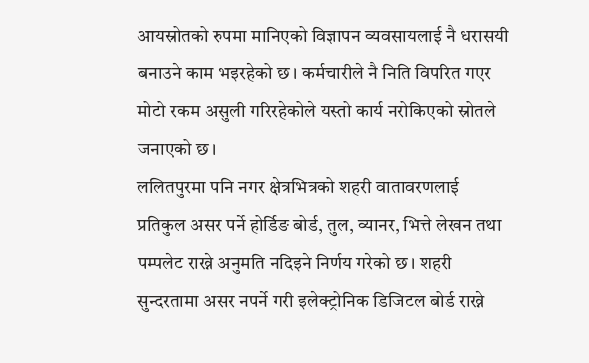आयस्रोतको रुपमा मानिएको विज्ञापन व्यवसायलाई नै धरासयी बनाउने काम भइरहेको छ। कर्मचारीले नै निति विपरित गएर मोटो रकम असुली गरिरहेकोले यस्तो कार्य नरोकिएको स्रोतले जनाएको छ।
ललितपुरमा पनि नगर क्षेत्रभित्रको शहरी वातावरणलाई प्रतिकुल असर पर्ने होर्डिङ बोर्ड, तुल, व्यानर, भित्ते लेखन तथा पम्पलेट राख्ने अनुमति नदिइने निर्णय गरेको छ। शहरी सुन्दरतामा असर नपर्ने गरी इलेक्ट्रोनिक डिजिटल बोर्ड राख्ने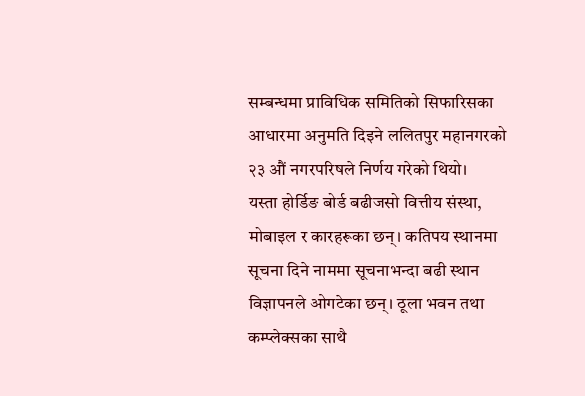सम्बन्धमा प्राविधिक समितिको सिफारिसका आधारमा अनुमति दिइने ललितपुर महानगरको २३ औं नगरपरिषले निर्णय गरेको थियो।
यस्ता होर्डिङ बोर्ड बढीजसो वित्तीय संस्था, मोबाइल र कारहरूका छन्। कतिपय स्थानमा सूचना दिने नाममा सूचनाभन्दा बढी स्थान विज्ञापनले ओगटेका छन्। ठूला भवन तथा कम्प्लेक्सका साथै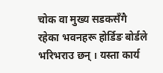चोक वा मुख्य सडकसँगै रहेका भवनहरू होर्डिङ बोर्डले भरिभराउ छन् । यस्ता कार्य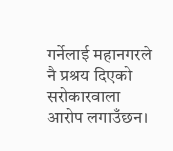गर्नेलाई महानगरले नै प्रश्रय दिएको सरोकारवाला आरोप लगाउँछन।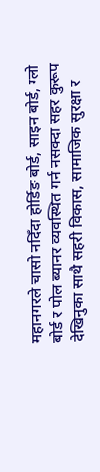महानगरले चासो नदिँदा होर्डिङ बोर्ड, साइन बोर्ड, ग्लो बोर्ड र पोल ब्यानर व्यवस्थित गर्न नसक्दा सहर कुरूप देखिनुका साथै सहरी विकास, सामाजिक सुरक्षा र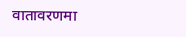वातावरणमा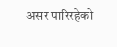असर पारिरहेको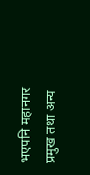भएपनि महानगर प्रमुख तथा अन्य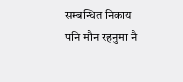सम्बन्धित निकाय पनि मौन रहनुमा नै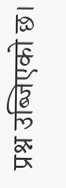प्रश्न उब्जिएको छ।